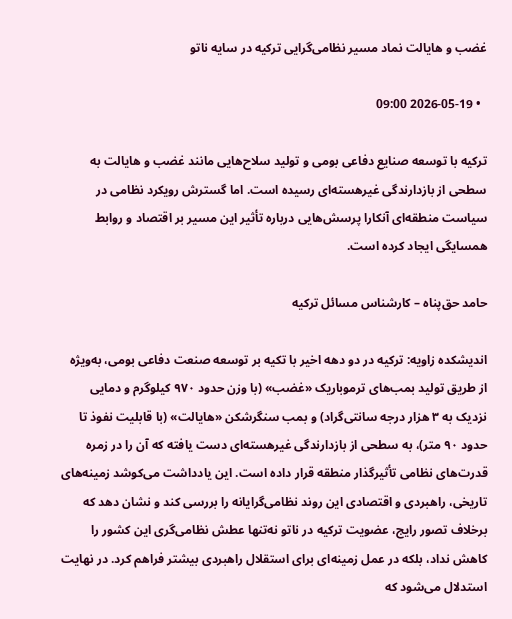غضب و هایالت نماد مسیر نظامی‌گرایی ترکیه در سایه ناتو

  • 2026-05-19 09:00

ترکیه با توسعه صنایع دفاعی بومی و تولید سلاح‌هایی مانند غضب و هایالت به سطحی از بازدارندگی غیرهسته‌ای رسیده است. اما گسترش رویکرد نظامی در سیاست منطقه‌ای آنکارا پرسش‌هایی درباره تأثیر این مسیر بر اقتصاد و روابط همسایگی ایجاد کرده است.

حامد حق‌پناه – کارشناس مسائل ترکیه

اندیشکده زاویه: ترکیه در دو دهه اخیر با تکیه بر توسعه صنعت دفاعی بومی، به‌ویژه از طریق تولید بمب‌های ترموباریک «غضب» (با وزن حدود ۹۷۰ کیلوگرم و دمایی نزدیک به ۳ هزار درجه سانتی‌گراد) و بمب سنگرشکن «هایالت» (با قابلیت نفوذ تا حدود ۹۰ متر)، به سطحی از بازدارندگی غیرهسته‌ای دست یافته که آن را در زمره قدرت‌های نظامی تأثیرگذار منطقه قرار داده است. این یادداشت می‌کوشد زمینه‌های تاریخی، راهبردی و اقتصادی این روند نظامی‌گرایانه را بررسی کند و نشان دهد که برخلاف تصور رایج، عضویت ترکیه در ناتو نه‌تنها عطش نظامی‌گری این کشور را کاهش نداد، بلکه در عمل زمینه‌ای برای استقلال راهبردی بیشتر فراهم کرد. در نهایت استدلال می‌شود که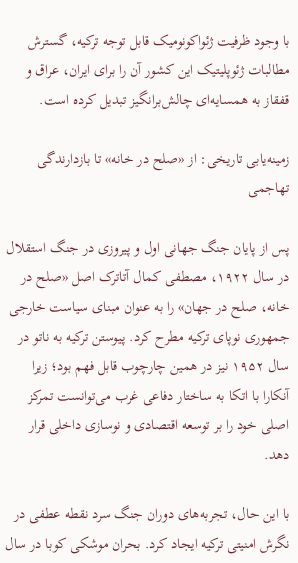با وجود ظرفیت ژئواکونومیک قابل توجه ترکیه، گسترش مطالبات ژئوپلیتیک این کشور آن را برای ایران، عراق و قفقاز به همسایه‌ای چالش‌برانگیز تبدیل کرده است.

زمینه‌یابی تاریخی: از «صلح در خانه» تا بازدارندگی تهاجمی

پس از پایان جنگ جهانی اول و پیروزی در جنگ استقلال در سال ۱۹۲۲، مصطفی کمال آتاترک اصل «صلح در خانه، صلح در جهان» را به عنوان مبنای سیاست خارجی جمهوری نوپای ترکیه مطرح کرد. پیوستن ترکیه به ناتو در سال ۱۹۵۲ نیز در همین چارچوب قابل فهم بود؛ زیرا آنکارا با اتکا به ساختار دفاعی غرب می‌توانست تمرکز اصلی خود را بر توسعه اقتصادی و نوسازی داخلی قرار دهد.

با این حال، تجربه‌های دوران جنگ سرد نقطه عطفی در نگرش امنیتی ترکیه ایجاد کرد. بحران موشکی کوبا در سال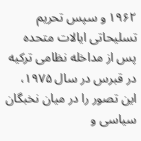۱۹۶۲ و سپس تحریم تسلیحاتی ایالات متحده پس از مداخله نظامی ترکیه در قبرس در سال ۱۹۷۵، این تصور را در میان نخبگان سیاسی و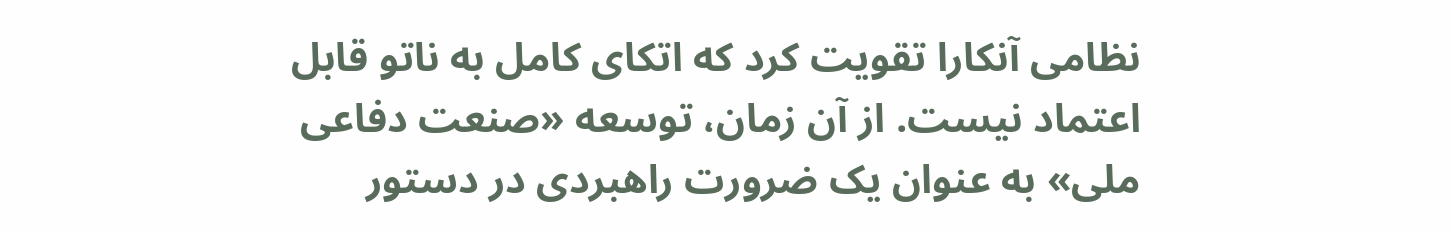نظامی آنکارا تقویت کرد که اتکای کامل به ناتو قابل اعتماد نیست. از آن زمان، توسعه «صنعت دفاعی ملی» به عنوان یک ضرورت راهبردی در دستور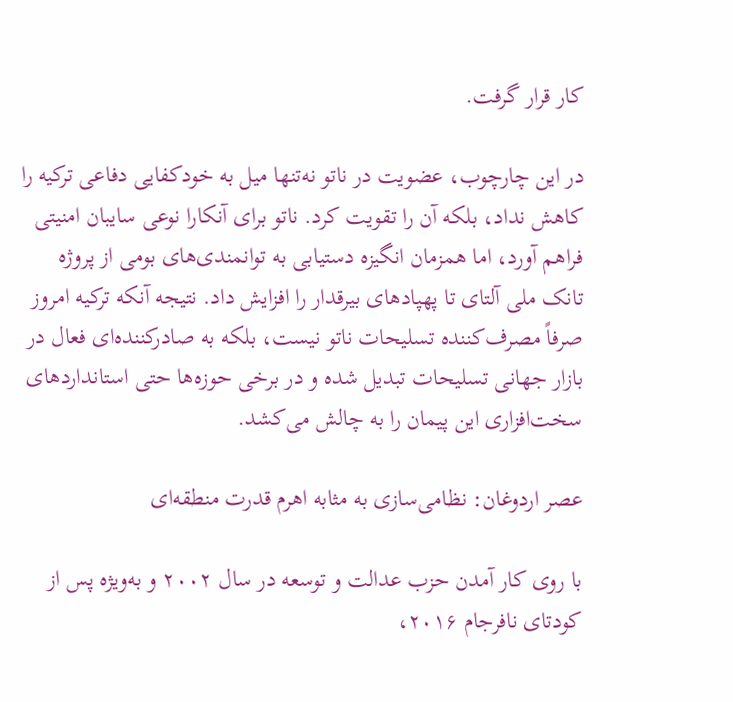کار قرار گرفت.

در این چارچوب، عضویت در ناتو نه‌تنها میل به خودکفایی دفاعی ترکیه را کاهش نداد، بلکه آن را تقویت کرد. ناتو برای آنکارا نوعی سایبان امنیتی فراهم آورد، اما همزمان انگیزه دستیابی به توانمندی‌های بومی از پروژه تانک ملی آلتای تا پهپادهای بیرقدار را افزایش داد. نتیجه آنکه ترکیه امروز صرفاً مصرف‌کننده تسلیحات ناتو نیست، بلکه به صادرکننده‌ای فعال در بازار جهانی تسلیحات تبدیل شده و در برخی حوزه‌ها حتی استانداردهای سخت‌افزاری این پیمان را به چالش می‌کشد.

عصر اردوغان: نظامی‌سازی به مثابه اهرم قدرت منطقه‌ای

با روی کار آمدن حزب عدالت و توسعه در سال ۲۰۰۲ و به‌ویژه پس از کودتای نافرجام ۲۰۱۶،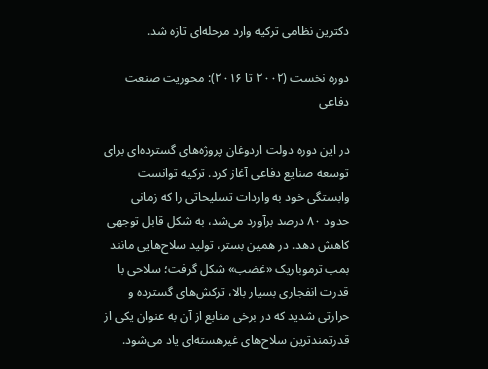دکترین نظامی ترکیه وارد مرحله‌ای تازه شد.

دوره نخست (۲۰۰۲ تا ۲۰۱۶): محوریت صنعت دفاعی

در این دوره دولت اردوغان پروژه‌های گسترده‌ای برای توسعه صنایع دفاعی آغاز کرد. ترکیه توانست وابستگی خود به واردات تسلیحاتی را که زمانی حدود ۸۰ درصد برآورد می‌شد، به شکل قابل توجهی کاهش دهد. در همین بستر، تولید سلاح‌هایی مانند بمب ترموباریک «غضب» شکل گرفت؛ سلاحی با قدرت انفجاری بسیار بالا، ترکش‌های گسترده و حرارتی شدید که در برخی منابع از آن به عنوان یکی از قدرتمندترین سلاح‌های غیرهسته‌ای یاد می‌شود.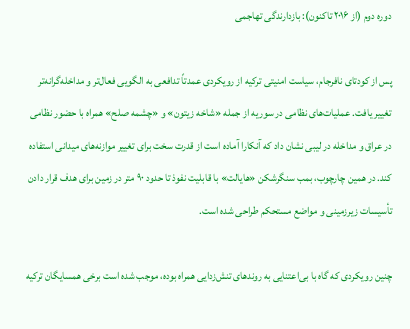دوره دوم (از ۲۰۱۶ تاکنون): بازدارندگی تهاجمی

پس از کودتای نافرجام، سیاست امنیتی ترکیه از رویکردی عمدتاً تدافعی به الگویی فعال‌تر و مداخله‌گرانه‌تر تغییر یافت. عملیات‌های نظامی در سوریه از جمله «شاخه زیتون» و «چشمه صلح» همراه با حضور نظامی در عراق و مداخله در لیبی نشان داد که آنکارا آماده است از قدرت سخت برای تغییر موازنه‌های میدانی استفاده کند. در همین چارچوب، بمب سنگرشکن «هایالت» با قابلیت نفوذ تا حدود ۹۰ متر در زمین برای هدف قرار دادن تأسیسات زیرزمینی و مواضع مستحکم طراحی شده است.

چنین رویکردی که گاه با بی‌اعتنایی به روندهای تنش‌زدایی همراه بوده، موجب شده است برخی همسایگان ترکیه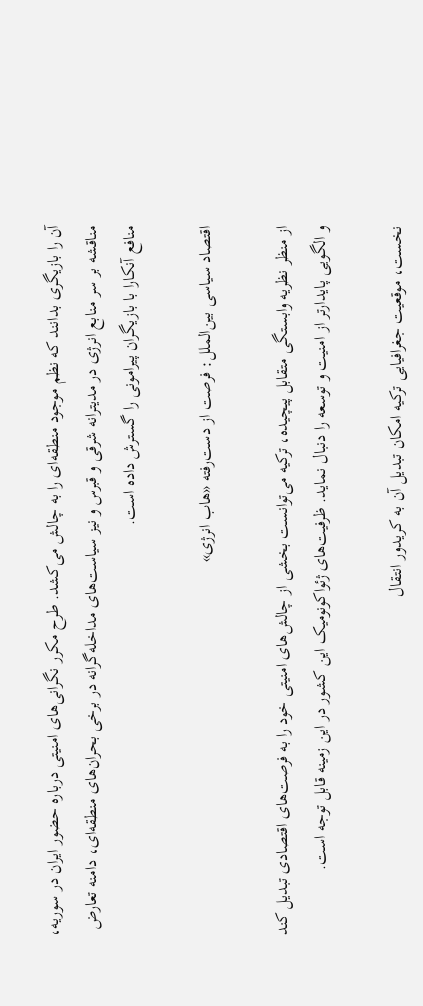آن را بازیگری بدانند که نظم موجود منطقه‌ای را به چالش می‌کشد. طرح مکرر نگرانی‌های امنیتی درباره حضور ایران در سوریه، مناقشه بر سر منابع انرژی در مدیترانه شرقی و قبرس و نیز سیاست‌های مداخله‌گرانه در برخی بحران‌های منطقه‌ای، دامنه تعارض منافع آنکارا با بازیگران پیرامونی را گسترش داده است.

اقتصاد سیاسی بین‌الملل: فرصت از دست‌رفته «هاب انرژی»

از منظر نظریه وابستگی متقابل پیچیده، ترکیه می‌توانست بخشی از چالش‌های امنیتی خود را به فرصت‌های اقتصادی تبدیل کند و الگویی پایدارتر از امنیت و توسعه را دنبال نماید. ظرفیت‌های ژئواکونومیک این کشور در این زمینه قابل توجه است.

نخست، موقعیت جغرافیایی ترکیه امکان تبدیل آن به کریدور انتقال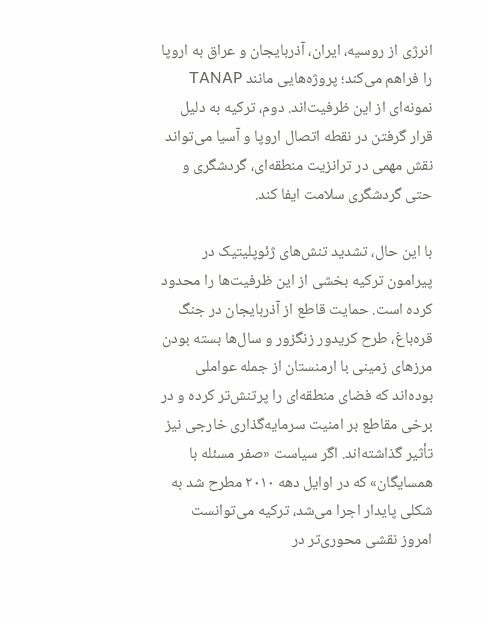انرژی از روسیه، ایران، آذربایجان و عراق به اروپا را فراهم می‌کند؛ پروژه‌هایی مانند TANAP نمونه‌ای از این ظرفیت‌اند. دوم، ترکیه به دلیل قرار گرفتن در نقطه اتصال اروپا و آسیا می‌تواند نقش مهمی در ترانزیت منطقه‌ای، گردشگری و حتی گردشگری سلامت ایفا کند.

با این حال، تشدید تنش‌های ژئوپلیتیک در پیرامون ترکیه بخشی از این ظرفیت‌ها را محدود کرده است. حمایت قاطع از آذربایجان در جنگ قره‌باغ، طرح کریدور زنگزور و سال‌ها بسته بودن مرزهای زمینی با ارمنستان از جمله عواملی بوده‌اند که فضای منطقه‌ای را پرتنش‌تر کرده و در برخی مقاطع بر امنیت سرمایه‌گذاری خارجی نیز تأثیر گذاشته‌اند. اگر سیاست «صفر مسئله با همسایگان» که در اوایل دهه ۲۰۱۰ مطرح شد به شکلی پایدار اجرا می‌شد، ترکیه می‌توانست امروز نقشی محوری‌تر در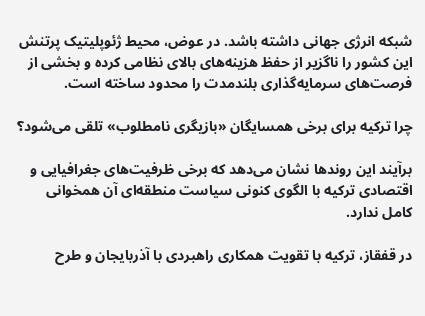شبکه انرژی جهانی داشته باشد. در عوض، محیط ژئوپلیتیک پرتنش این کشور را ناگزیر از حفظ هزینه‌های بالای نظامی کرده و بخشی از فرصت‌های سرمایه‌گذاری بلندمدت را محدود ساخته است.

چرا ترکیه برای برخی همسایگان «بازیگری نامطلوب» تلقی می‌شود؟

برآیند این روندها نشان می‌دهد که برخی ظرفیت‌های جغرافیایی و اقتصادی ترکیه با الگوی کنونی سیاست منطقه‌ای آن همخوانی کامل ندارد.

در قفقاز، ترکیه با تقویت همکاری راهبردی با آذربایجان و طرح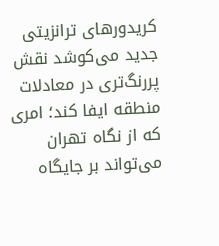کریدورهای ترانزیتی جدید می‌کوشد نقش پررنگ‌تری در معادلات منطقه ایفا کند؛ امری که از نگاه تهران می‌تواند بر جایگاه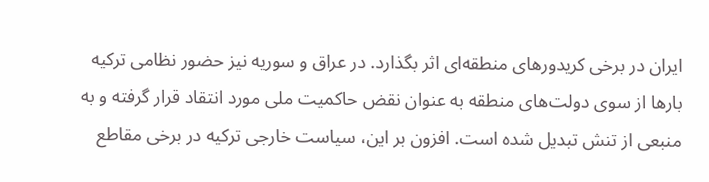ایران در برخی کریدورهای منطقه‌ای اثر بگذارد. در عراق و سوریه نیز حضور نظامی ترکیه بارها از سوی دولت‌های منطقه به عنوان نقض حاکمیت ملی مورد انتقاد قرار گرفته و به منبعی از تنش تبدیل شده است. افزون بر این، سیاست خارجی ترکیه در برخی مقاطع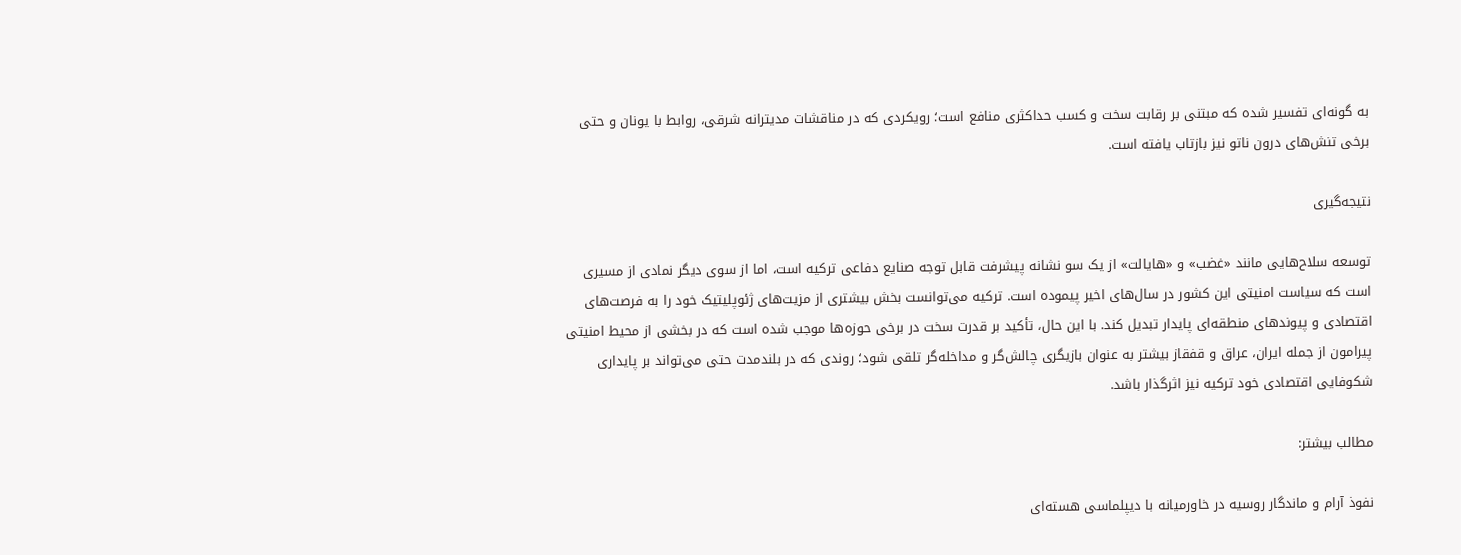به گونه‌ای تفسیر شده که مبتنی بر رقابت سخت و کسب حداکثری منافع است؛ رویکردی که در مناقشات مدیترانه شرقی، روابط با یونان و حتی برخی تنش‌های درون ناتو نیز بازتاب یافته است.

نتیجه‌گیری

توسعه سلاح‌هایی مانند «غضب» و «هایالت» از یک سو نشانه پیشرفت قابل توجه صنایع دفاعی ترکیه است، اما از سوی دیگر نمادی از مسیری است که سیاست امنیتی این کشور در سال‌های اخیر پیموده است. ترکیه می‌توانست بخش بیشتری از مزیت‌های ژئوپلیتیک خود را به فرصت‌های اقتصادی و پیوندهای منطقه‌ای پایدار تبدیل کند. با این حال، تأکید بر قدرت سخت در برخی حوزه‌ها موجب شده است که در بخشی از محیط امنیتی پیرامون از جمله ایران، عراق و قفقاز بیشتر به عنوان بازیگری چالش‌گر و مداخله‌گر تلقی شود؛ روندی که در بلندمدت حتی می‌تواند بر پایداری شکوفایی اقتصادی خود ترکیه نیز اثرگذار باشد.

مطالب بیشتر:

نفوذ آرام و ماندگار روسیه در خاورمیانه با دیپلماسی هسته‌ای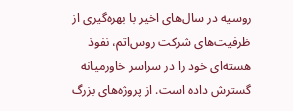روسیه در سال‌های اخیر با بهره‌گیری از ظرفیت‌های شرکت روس‌اتم، نفوذ هسته‌ای خود را در سراسر خاورمیانه گسترش داده است. از پروژه‌های بزرگ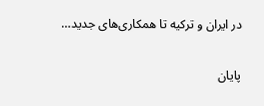در ایران و ترکیه تا همکاری‌های جدید…

پایان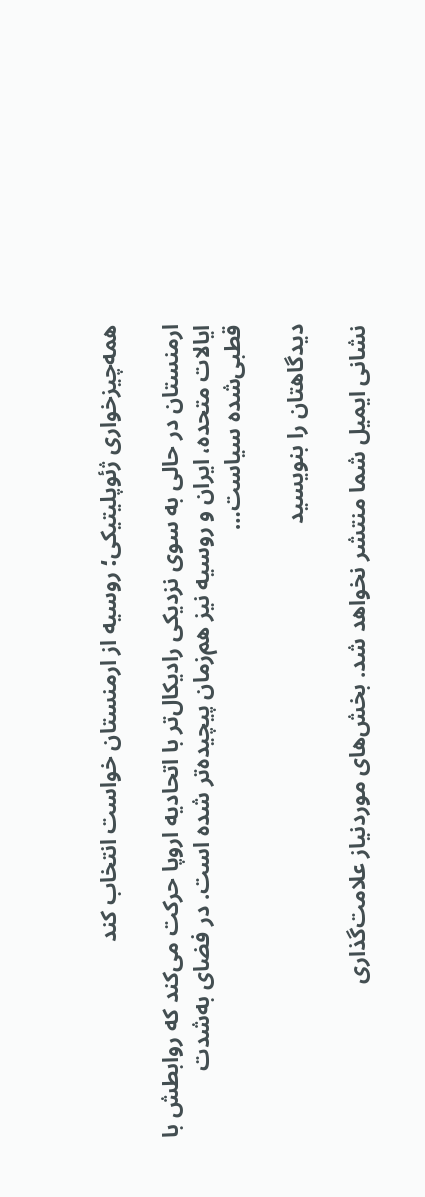همه‌چیزخواری ژئوپلیتیکی؛ روسیه از ارمنستان خواست انتخاب کند

ارمنستان در حالی به سوی نزدیکی رادیکال‌تر با اتحادیه اروپا حرکت می‌کند که روابطش با ایالات متحده، ایران و روسیه نیز هم‌زمان پیچیده‌تر شده است. در فضای به‌شدت قطبی‌شده سیاست…

دیدگاهتان را بنویسید

نشانی ایمیل شما منتشر نخواهد شد. بخش‌های موردنیاز علامت‌گذاری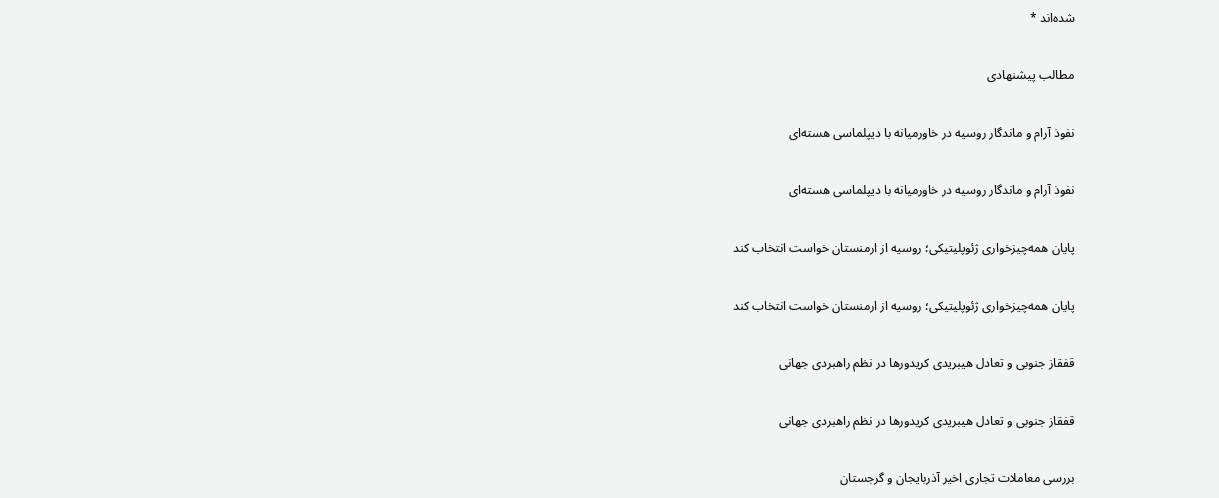شده‌اند *

مطالب پیشنهادی

نفوذ آرام و ماندگار روسیه در خاورمیانه با دیپلماسی هسته‌ای

نفوذ آرام و ماندگار روسیه در خاورمیانه با دیپلماسی هسته‌ای

پایان همه‌چیزخواری ژئوپلیتیکی؛ روسیه از ارمنستان خواست انتخاب کند

پایان همه‌چیزخواری ژئوپلیتیکی؛ روسیه از ارمنستان خواست انتخاب کند

قفقاز جنوبی و تعادل هیبریدی کریدورها در نظم راهبردی جهانی

قفقاز جنوبی و تعادل هیبریدی کریدورها در نظم راهبردی جهانی

بررسی معاملات تجاری اخیر آذربایجان و گرجستان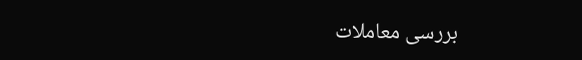بررسی معاملات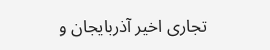تجاری اخیر آذربایجان و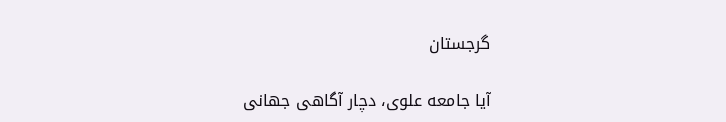گرجستان

آیا جامعه علوی، دچار آگاهی جهانی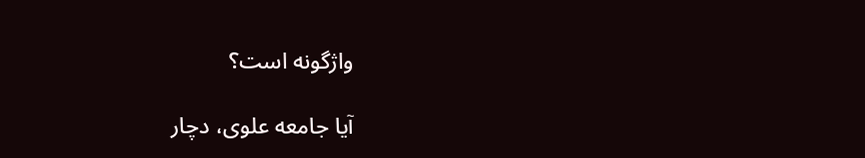واژگونه است؟

آیا جامعه علوی، دچار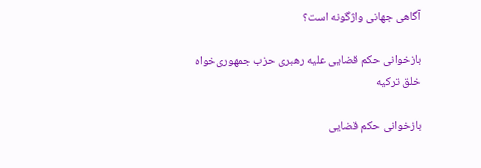آگاهی جهانی واژگونه است؟

بازخوانی حکم قضایی علیه رهبری حزب جمهوری‌خواه خلق ترکیه

بازخوانی حکم قضایی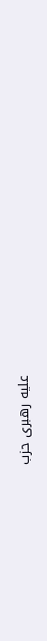علیه رهبری حزب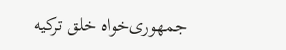جمهوری‌خواه خلق ترکیه